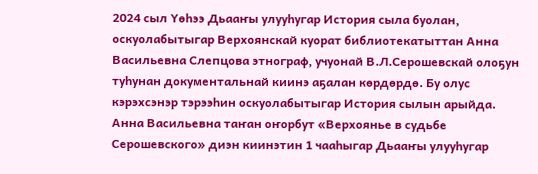2024 сыл Үөһээ Дьааҥы улууһугар История сыла буолан, оскуолабытыгар Верхоянскай куорат библиотекатыттан Анна Васильевна Слепцова этнограф, учуонай В.Л.Серошевскай олоҕун туһунан документальнай киинэ аҕалан көрдөрдө. Бу олус кэрэхсэнэр тэрээһин оскуолабытыгар История сылын арыйда.
Анна Васильевна таҥан оҥорбут «Верхоянье в судьбе Серошевского» диэн киинэтин 1 чааһыгар Дьааҥы улууһугар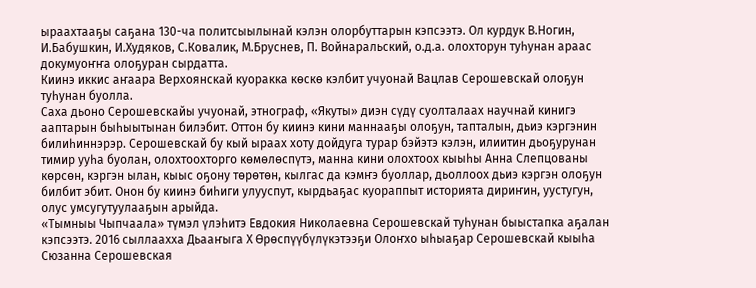ыраахтааҕы саҕана 130-ча политсыылынай кэлэн олорбуттарын кэпсээтэ. Ол курдук В.Ногин, И.Бабушкин, И.Худяков, С.Ковалик, М.Бруснев, П. Войнаральский, о.д.а. олохторун туһунан араас докумуоҥҥа олоҕуран сырдатта.
Киинэ иккис аҥаара Верхоянскай куоракка көскө кэлбит учуонай Вацлав Серошевскай олоҕун туһунан буолла.
Саха дьоно Серошевскайы учуонай, этнограф, «Якуты» диэн сүдү суолталаах научнай кинигэ ааптарын быһыытынан билэбит. Оттон бу киинэ кини маннааҕы олоҕун, тапталын, дьиэ кэргэнин билиһиннэрэр. Серошевскай бу кый ыраах хоту дойдуга турар бэйэтэ кэлэн, илиитин дьоҕурунан тимир ууһа буолан, олохтоохторго көмөлөспүтэ, манна кини олохтоох кыыһы Анна Слепцованы көрсөн, кэргэн ылан, кыыс оҕону төрөтөн, кылгас да кэмҥэ буоллар, дьоллоох дьиэ кэргэн олоҕун билбит эбит. Онон бу киинэ биһиги улууспут, кырдьаҕас куораппыт историята дириҥин, уустугун, олус умсугутуулааҕын арыйда.
«Тымныы Чыпчаала» түмэл үлэһитэ Евдокия Николаевна Серошевскай туһунан быыстапка аҕалан кэпсээтэ. 2016 сыллаахха Дьааҥыга Х Өрөспүүбүлүкэтээҕи Олоҥхо ыһыаҕар Серошевскай кыыһа Сюзанна Серошевская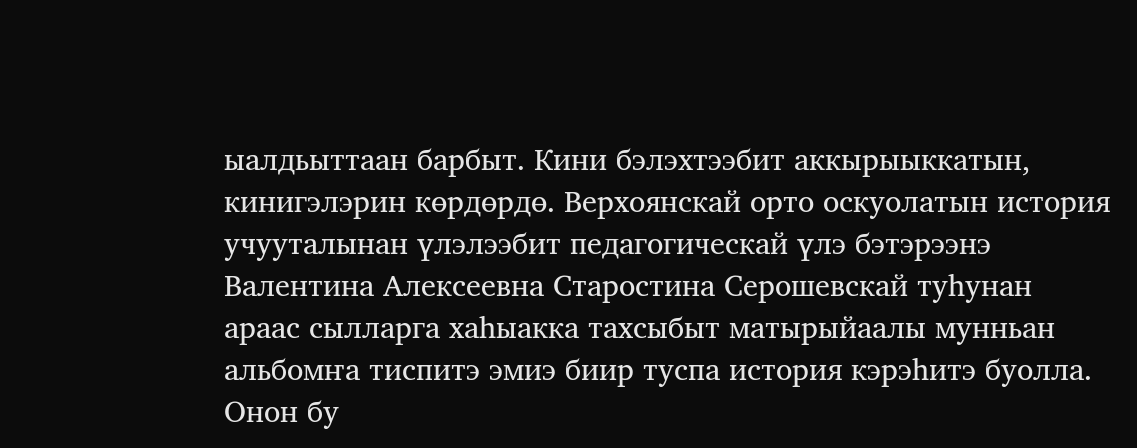ыалдьыттаан барбыт. Кини бэлэхтээбит аккырыыккатын, кинигэлэрин көрдөрдө. Верхоянскай орто оскуолатын история учууталынан үлэлээбит педагогическай үлэ бэтэрээнэ Валентина Алексеевна Старостина Серошевскай туһунан араас сылларга хаһыакка тахсыбыт матырыйаалы мунньан альбомҥа тиспитэ эмиэ биир туспа история кэрэһитэ буолла.
Онон бу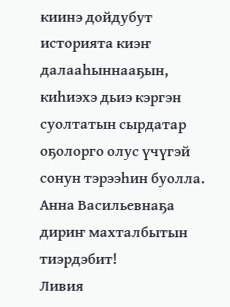киинэ дойдубут историята киэҥ далааһыннааҕын, киһиэхэ дьиэ кэргэн суолтатын сырдатар оҕолорго олус үчүгэй сонун тэрээһин буолла. Анна Васильевнаҕа дириҥ махталбытын тиэрдэбит!
Ливия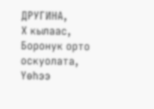ДРУГИНА,
Х кылаас,
Боронук орто оскуолата,
Үөһээ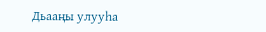Дьааңы улууһа